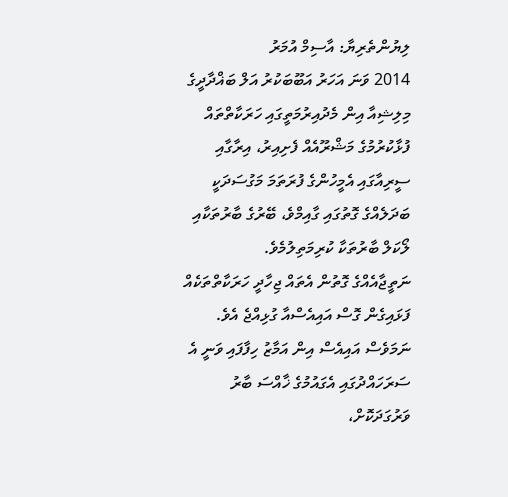ލިޔުންތެރިޔާ: އާސިމް އުމަރު
2014 ވަނަ އަހަރު އަބޫބަކުރު އަލް ބަޣްދާދީގެ މިލިޝިއާ އިން މެދުއިރުމަތީގައި ހަރަކާތްތައް ފުޅާކުރުމުގެ މަޝްރޫއެއް ފެށިއިރު، އިރާގާއި ސީރިއާގައި އެމީހުންގެ ފުރަތަމަ މަގުސަދަކީ ބަދަލެއްގެ ގޮތުގައި ގާއިމްވެ، ބޭރުގެ ބާރުތަކާއި ލޯކަލް ބާރުތަކާ ކުރިމަތިލުމެވެ.
ނަތީޖާއެއްގެ ގޮތުން އެތައް ޖިހާދީ ހަރަކާތްތަކެއް ފަޅައިގެން ގޮސް އައިއެސްއާ ގުޅިއްޖެ އެވެ. ނަމަވެސް އައިއެސް އިން އަމާޒު ހިފާފައި ވަނީ އެ ސަރަހައްދުގައި އެގައުމުގެ ޚާއްސަ ބާރު ވަރުގަދަކޮށް،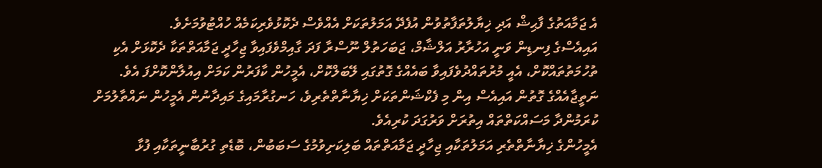އެ ޖަމާއަތުގެ ފާޙިޝް އަދި ޚިޔާލުތަފާތުވުން އުފެދޭ އަމަލުތަކަށް އެއްވެސް ދެކޮޅުވެރިކަމެއް ހުއްޓުވުމަށެވެ.
އައިއެސްގެ ފިނޑިން ވަނީ އަހުރާރު އަލްޝާމް، ޖަބަހަތުލް ނޫސްރާ ފަދަ ގާއިމްވެފައިވާ ޖިހާދީ ޖަމާއަތްތަކާ ދެކޮޅަށް އެކި ތުހުމަތުތައްކޮށް، އެއީ މުރުތައްދުވެފައިވާ ބައެއްގެ ގޮތުގައި ލޭބަލްކޮށް، އެމީހުން ކާފަރުން ކަމަށް އިއުލާންކޮށްފަ އެވެ. ނަތީޖާއެއްގެ ގޮތުން އައިއެސް އިން މި ފެކްޝަންތަކަށް ޚިޔާނާތްތެރިވެ، ހަނގުރާމައިގެ މައިދާނުން އެމީހުން ނައްތާލުމަށް ކުރަމުންދާ މަސައްކަތްތައް އިތުރަށް ވަރުގަދަ ކުރިއެވެ.
އެމީހުންގެ ޚިޔާނާތްތެރި އަމަލުތަކާއި ޖިހާދީ ޖަމާއަތްތައް ބަލިކަށިވުމުގެ ސަބަބުން، ބޮޑެތި ގުރުބާނީތަކާއި ފުޅާ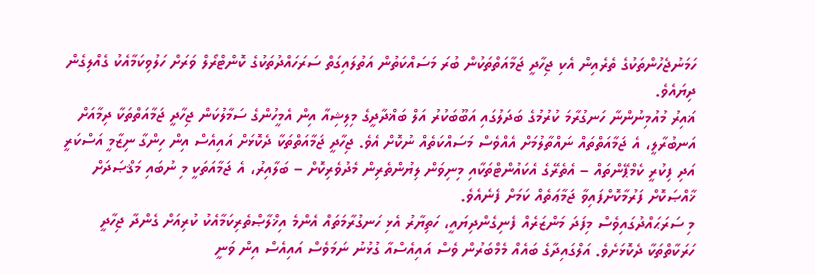ހަމަނުޖެހުންތަކުގެ ތެރެއިން އެކި ޖިހާދީ ޖަމާއަތްތަކުން ބުރަ މަސައްކަތުން އަތުލައިގަތް ސަރަހައްދުތަކުގެ ކޮންޓްރޯލް ވަރަށް ހަލުވިކަމާއެކު ގެއްލިގެން ދިޔައެވެ.
ޣައިރު މުއުމިނުންނާ ހަނގުރާމަ ކުރުމުގެ ބަދަލުގައި އަބޫބަކުރު އަލް ބަޣްދާދީގެ މިލިޝިއާ އިން އެމީހުންގެ ސަމާލުކަން ޖިހާދީ ޖަމާއަތްތަކާ ދިމާއަށް އަނބުރާލީ، އެ ޖަމާއަތްތައް ނައްތާލުމަށް އެއްވެސް މަސައްކަތެއް ނުކޮށް އެވެ. ޖިހާދީ ޖަމާއަތްތަކާ ދެކޮޅަށް އައިއެސް އިން ހިންގާ ނިޒާމީ އަސްކަރީ އަދި ފިކުރީ ކެމްޕޭންތައް – އެތެރޭގެ އެކައުންޓްތަކާއި މިނިވަން ލިޔުންތެރިން މެދުވެރިކޮށް – ބަލާއިރު، އެ ޖަމާއަތަކީ މި ނުބައި މަޤްޞަދަށް ޚާއްޞަކޮށް ފަރުމާކޮށްފައިވާ ޖަމާޢަތެއް ކަމަށް ފެނެއެވެ.
މި ސަރަޙައްދުގައިވެސް މިފަދަ މަންޒަރެއް ފެނިގެންދިޔައީ، ހަތިޔާރު އެޅި ހަނގުރާމަތައް އެންމެ އިޚްލާޞްތެރިކަމާއެކު ކުރިއަށް ގެންދާ ޖިހާދީ ހަރަކާތްތަކާ ދެކޮޅަށެވެ. އަލްގައިދާގެ ބައެއް މެމްބަރުން ވެސް އައިއެސްއާ ގުޅުނު ނަމަވެސް އައިއެސް އިން ވަނީ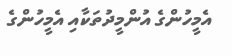އެމީހުންގެ އުންމީދުތަކާއި އެމީހުންގެ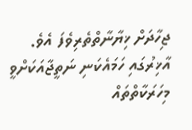ޖިހާދަށް ޚިޔާނާތްތެރިވެފަ އެވެ. އާޚިރުގައި ހަމައެކަނި ނަތީޖާއަކަށްވީ މިހަރަކާތްތައް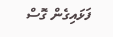ފަޅައިގެން ގޮސް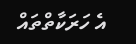އެ ހަރަކާތްތައް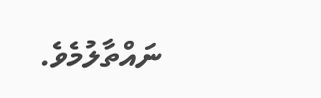ނައްތާލުމެވެ.